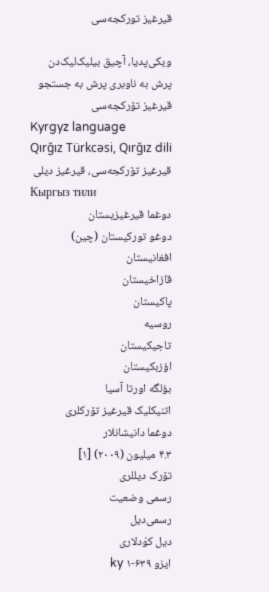قیرغیز تورکجه‌سی

ویکی‌پدیا، آچیق بیلیک‌لیک‌دن
پرش به ناوبری پرش به جستجو
قیرغیز تۆرکجه‌سی
Kyrgyz language
Qırğız Türkcəsi, Qırğız dili
قیرغیز تۆرکجه‌سی، قیرغیز دیلی
Кыргыз тили
دوغما قیرغیزیستان
دوغو تورکیستان (چین)
افغانیستان
قازاخیستان
پاکیستان
روسیه
تاجیکیستان
اؤزبکیستان
بؤلگه اورتا آسیا
اتنیکلیک قیرغیز تۆرکلری
دوغما دانیشانلار
۴.۳ میلیون (۲۰۰۹) [۱]
تۆرک دیللری
رسمی وضعیت
رسمی‌دیل
دیل کوْدلاری
ایزو ۶۳۹-۱ ky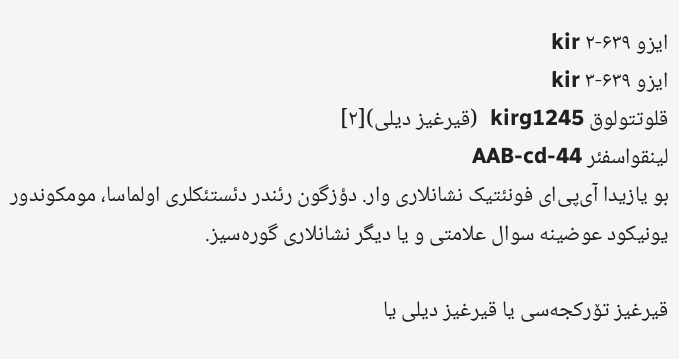ایزو ۶۳۹-۲ kir
ایزو ۶۳۹-۳ kir
قلوتتولوق kirg1245  (قیرغیز دیلی)[۲]
لینقواسفئر 44-AAB-cd
بو یازیدا آی‌پی‌ای فونئتیک نشانلاری وار. دؤزگون رئندر دئستئکلری اولماسا، مومکوندور یونیکود عوضینه سوال علامتی و یا دیگر نشانلاری گوره‌سیز.

قیرغیز تۆرکجه‌سی یا قیرغیز دیلی یا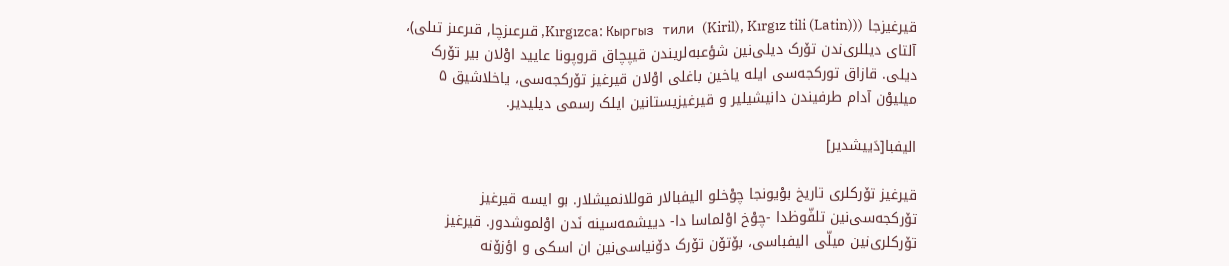قیرغیزجا ((Kırgızca: Кыргыз тили (Kiril), Kırgız tili (Latin), قىرعىزچا, قىرعىز تىلى)، آلتای دیللری‌ندن تۆرک دیلی‌نین شؤعبه‌لریندن قیپچاق قروپونا عایید اوْلان بیر تۆرک دیلی. قازاق تورکجه‌سی ایله یاخین باغلی اوْلان قیرغیز تۆرکجه‌سی، یاخلاشیق ۵ میليوْن آدام طرفیندن دانیشیلیر و قیرغیزیستانین ایلک رسمی دیلیدیر.

الیفبا[دَییشدیر]

قیرغیز تۆرکلری تاریخ بوْیونجا چوْخلو الیفبالار قوللانمیشلار. بو ایسه قیرغیز تۆرکجه‌سی‌نین تلفّوظدا -چوْخ اوْلماسا دا- دییشمه‌سینه نَدن اوْلموشدور. قیرغیز تۆرکلری‌نین میلّی الیفباسی، بۆتۆن تۆرک دۆنیاسی‌نین ان اسکی و اؤزۆنه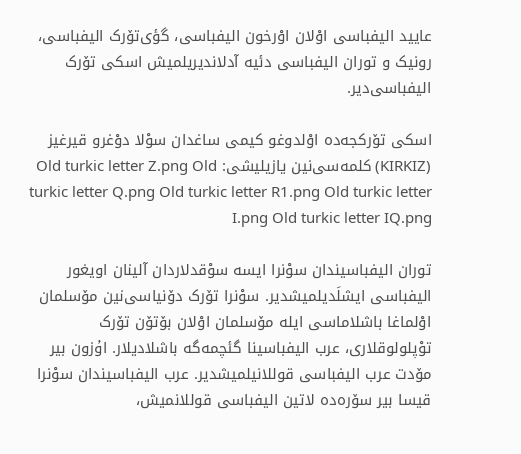عایید الیفباسی اوْلان اوْرخون الیفباسی، گؤی‌تۆرک الیفباسی، رونیک و توران الیفباسی دئیه آدلاندیریلمیش اسکی تۆرک الیفباسی‌دیر.

اسکی تۆرکجه‌ده اوْلدوغو کیمی ساغدان سوْلا دوْغرو قیرغیز (KIRKIZ) کلمه‌سی‌نین یازیلیشی: Old turkic letter Z.png Old turkic letter Q.png Old turkic letter R1.png Old turkic letter I.png Old turkic letter IQ.png

توران الیفباسیندان سوْنرا ایسه سوْقدلاردان آلینان اویغور الیفباسی ایشلَدیلمیشدیر. سوْنرا تۆرک دۆنیاسی‌نین مۆسلمان اوْلماغا باشلاماسی ایله مۆسلمان اوْلان بۆتۆن تۆرک توْپلولوقلاری، عرب الیفباسینا گئچمه‌گه باشلادیلار. اۇزون بیر مۆدت عرب الیفباسی قوللانیلمیشدیر. عرب الیفباسیندان سوْنرا قیسا بیر سۆره‌ده لاتین الیفباسی قوللانمیش،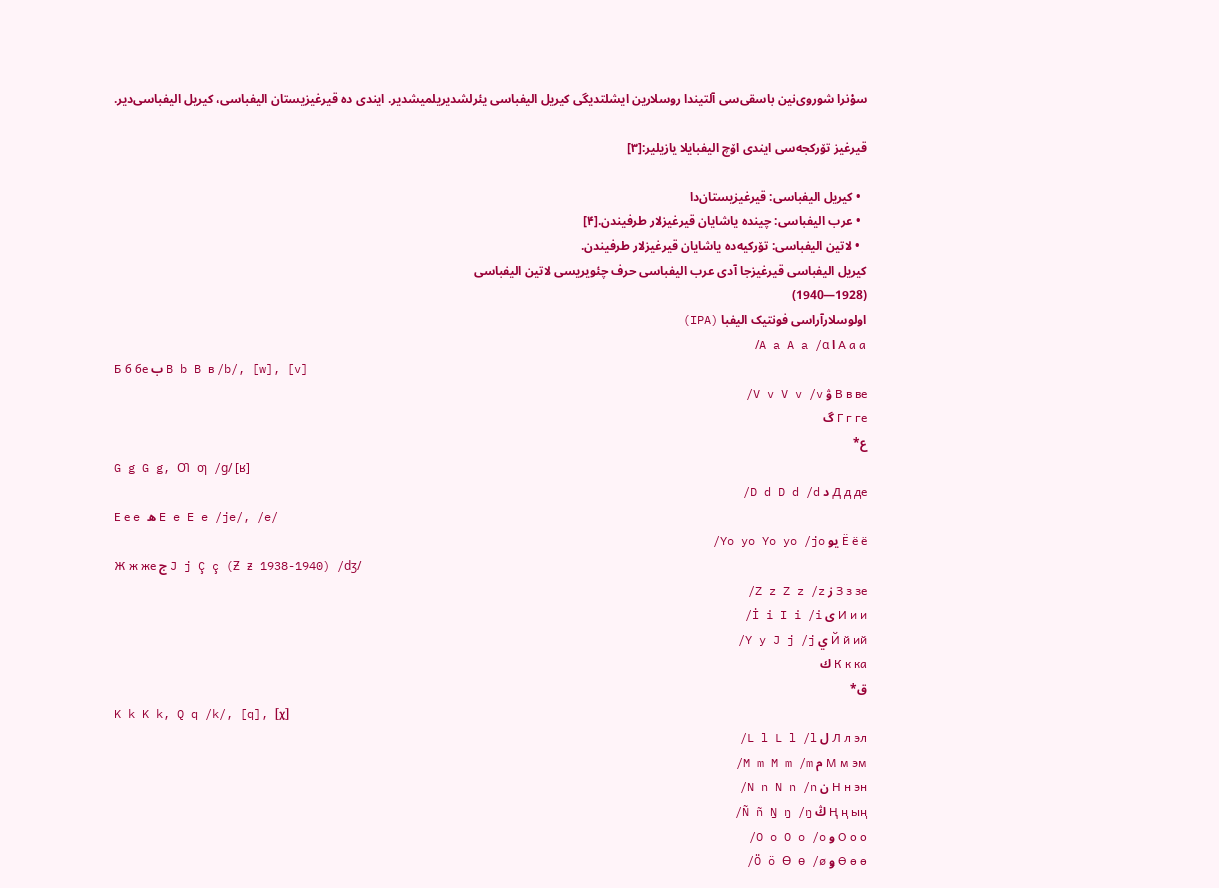سوْنرا شوروی‌نین باسقی‌سی آلتیندا روسلارین ایشلتدیگی کیریل الیفباسی یئرلشدیریلمیشدیر. ایندی ده قیرغیزیستان الیفباسی، کیریل الیفباسی‌دیر.

قیرغیز تۆرکجه‌سی ایندی اۆچ الیفبایلا یازیلیر:[۳]

  • کیریل الیفباسی: قیرغیزیستان‌دا
  • عرب الیفباسی: چینده یاشایان قیرغیز‌لار طرفیندن.[۴]
  • لاتین الیفباسی: تۆرکیه‌ده یاشایان قیرغیزلار طرفیندن.
کیریل الیفباسی قیرغیزجا آدی عرب الیفباسی حرف چئویریسی لاتین الیفباسی
(1928—1940)
اولوسلارآراسی فونتیک الیفبا (IPA)
А а а ا A a A a /ɑ/
Б б бе ب B b B в /b/, [w], [v]
В в ве ۋ V v V v /v/
Г г ге گ
ع*
G g G g, Ƣ ƣ /ɡ/ [ʁ]
Д д де د D d D d /d/
Е е e ه E e E e /je/, /e/
Ё ё ё يو Yo yo Yo yo /jo/
Ж ж же ج J j Ç ç (Ƶ ƶ 1938-1940) /dʒ/
З з зе ز Z z Z z /z/
И и и ى İ i I i /i/
Й й ий ي Y y J j /j/
К к кa ك
ق*
K k K k, Q q /k/, [q], [χ]
Л л эл ل L l L l /l/
М м эм م M m M m /m/
Н н эн ن N n N n /n/
Ң ң ың ڭ Ñ ñ Ŋ ŋ /ŋ/
О о о و O o O o /o/
Ө ө ө ۅ Ö ö Ɵ ɵ /ø/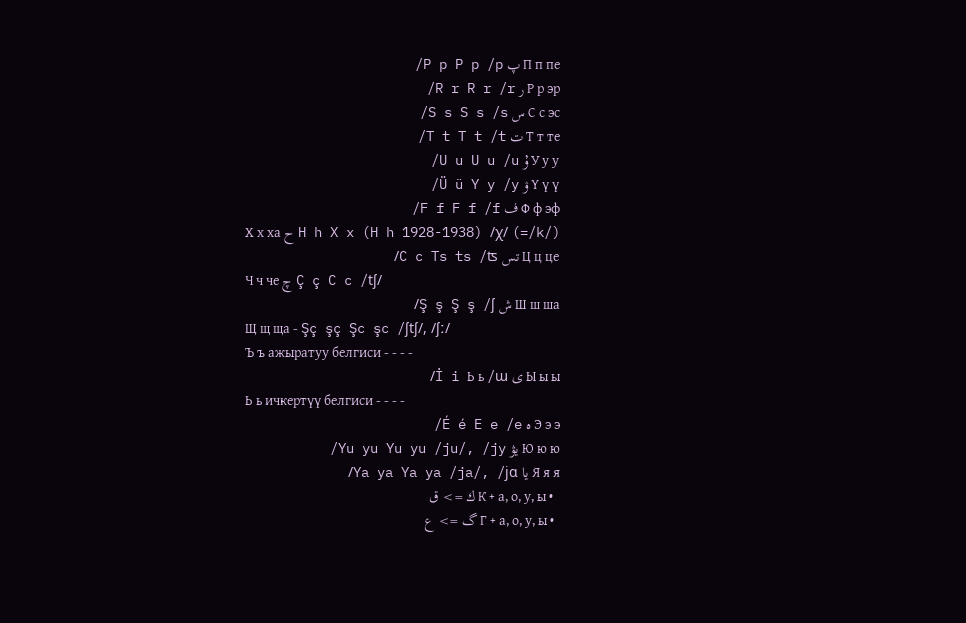П п пe پ P p P p /p/
Р р эр ر R r R r /r/
С с эс س S s S s /s/
Т т те ت T t T t /t/
У у у ۇ U u U u /u/
Ү ү ү ۉ Ü ü Y y /y/
Ф ф эф ف F f F f /f/
Х х ха ح H h X x (H h 1928-1938) /χ/ (=/k/)
Ц ц це تس C c Ts ts /ʦ/
Ч ч че چ Ç ç C c /tʃ/
Ш ш ша ش Ş ş Ş ş /ʃ/
Щ щ ща - Şç şç Şc şc /ʃtʃ/, /ʃː/
Ъ ъ ажыратуу белгиси - - - -
Ы ы ы ى İ i Ь ь /ɯ/
Ь ь ичкертүү белгиси - - - -
Э э э ه É é E e /e/
Ю ю ю يۋ Yu yu Yu yu /ju/, /jy/
Я я я يا Ya ya Ya ya /ja/, /jɑ/
  • К + а, о, у, ы ك => ق
  • Г + а, о, у, ы گ => ع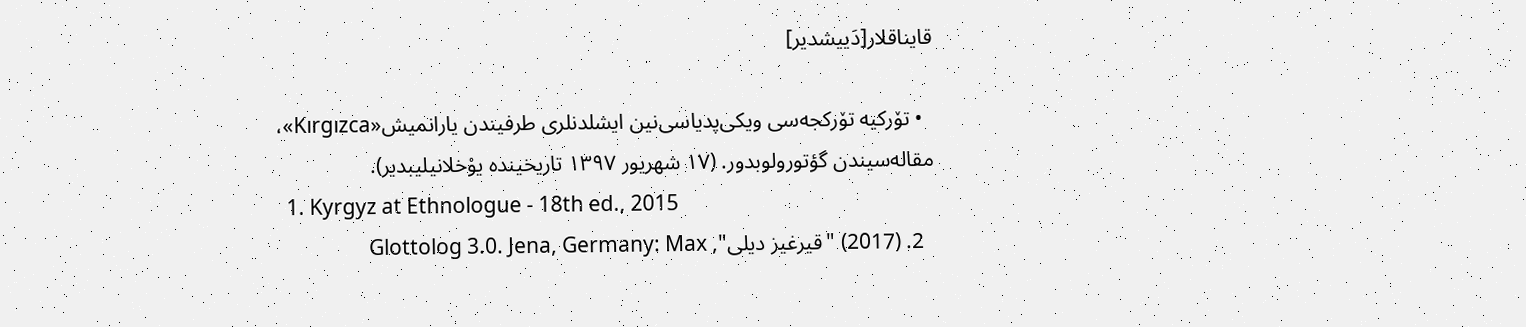قایناقلار[دَییشدیر]

  • تۆرکیه تۆرکجه‌سی ویکی‌پدیاسی‌نین ایشلدنلری طرفیندن یارانمیش«Kırgızca»، مقاله‌سیندن گؤتورولوبدور. (۱۷ شهریور ۱۳۹۷ تاریخینده یوْخلانیلیبدیر).
  1. Kyrgyz at Ethnologue - 18th ed., 2015
  2. (2017) "قیرغیز دیلی", Glottolog 3.0. Jena, Germany: Max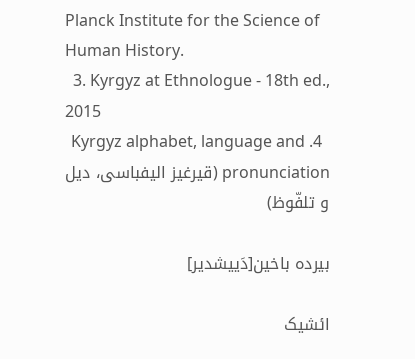Planck Institute for the Science of Human History.
  3. Kyrgyz at Ethnologue - 18th ed., 2015
  4. Kyrgyz alphabet, language and pronunciation (قیرغیز الیفباسی، دیل و تلفّوظ)

بیرده باخین[دَییشدیر]

ائشیک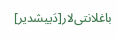باغلانتی‌لار[دَییشدیر]